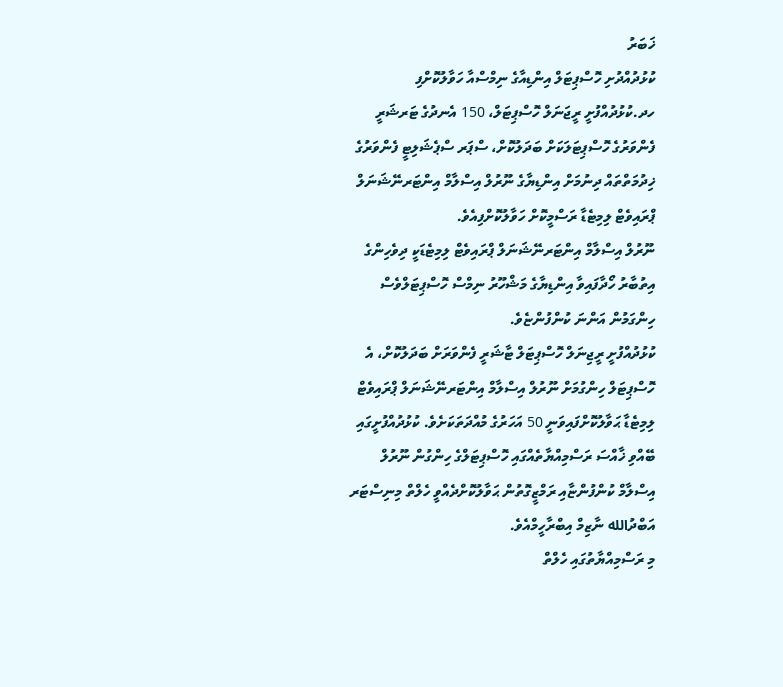ޚަބަރު
ކުޅުދުއްދުށި ހޮސްޕިޓަލް އިންޑިއާގެ ނިމްސްއާ ހަވާލުކޮށްފި
ހދ.ކުޅުދުއްފުށީ ރީޖަނަލް ހޮސްޕިޓަލް، 150 އެނދުގެ ޓަރޝަރީ ފެންވަރުގެ ހޮސްޕިޓަލަކަށް ބަދަލުކޮށް، ސްޕަރ ސްޕެޝަލިޓީ ފެންވަރުގެ ޚިދުމަތްތައް ދިނުމަށް އިންޑިޔާގެ ނޫރުލް އިސްލާމް އިންޓަރނޭޝަނަލް ޕްރައިވެޓް ލިމިޓެޑާ ރަސްމީކޮށް ހަވާލުކޮށްފިއެވެ.
ނޫރުލް އިސްލާމް އިންޓަރނޭޝަނަލް ޕްރައިވެޓް ލިމިޓެޑަކީ ދިވެހިންގެ އިތުބާރު ހޯދާފައިވާ އިންޑިޔާގެ މަޝްހޫރު ނިމްސް ހޮސްޕިޓަލްވެސް ހިންގަމުން އަންނަ ކުންފުންޏެވެ.
ކުޅުދުއްފުށީ ރީޖިނަލް ހޮސްޕިޓަލް ޓާޝަރީ ފެންވަރަށް ބަދަލުކޮށް، އެ ހޮސްޕިޓަލް ހިންގުމަށް ނޫރުލް އިސްލާމް އިންޓަރނޭޝަނަލް ޕްރައިވެޓް ލިމިޓެޑާ ޙަވާލުކޮށްފައިވަނީ 50 އަހަރުގެ މުއްދަތަކަށެވެ. ކުޅުދުއްފުށީގައި ބޭއްވި ޚާއްސަ ރަސްމިއްޔާތެއްގައި ހޮސްޕިޓަލްގެ ހިންގުން ނޫރުލް އިސްލާމް ކުންފުންޏާއި ރަމްޒީގޮތުން ޙަވާލުކޮށްދެއްވީ ހެލްތް މިނިސްޓަރ އަބްދުالله ނާޒިމް އިބްރާހީމްއެވެ.
މި ރަސްމިއްޔާތުގައި ހެލްތް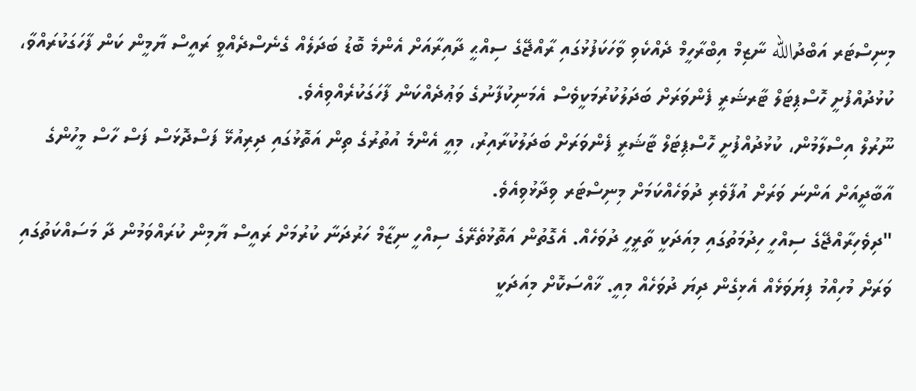މިނިސްޓަރ އަބްދުالله ނާޒިމް އިބްރާހީމް ދެއްކެވި ވާހަކަފުޅުގައި ރާއްޖޭގެ ސިއްޙީ ދާއިރާއަށް އެންމެ ބޮޑު ބަދަލެއް ގެނެސްދެއްވީ ރައީސް ޔާމީން ކަން ފާހަގަކުރައްވާ، ކުޅުދުއްފުށީ ހޮސްޕިޓަލް ޓާރޝަރީ ފެންވަރަށް ބަދަލުކުރުމަކީވެސް އެމަނިކުފާނުގެ ވަޢުދެއްކަން ފާހަގަކުރެއްވިއެވެ.
ނޫރުލް އިސްލާމުން، ކުޅުދުއްފުށީ ހޮސްޕިޓަލް ޓާޝަރީ ފެންވަރަށް ބަދަލުކުރާއިރު، މިއީ އެންމެ އުތުރުގެ ތިން އަތޮޅުގައި ދިރިއުޅޭ ފަސްދޮޅަސް ފަސް ހާސް މީހުންގެ އާބާދީއަށް އަންނަ ވަރަށް އުފާވެރި ދުވަހެއްކަމަށް މިނިސްޓަރ ވިދާޅުވިއެވެ.
"ދިވެހިރާއްޖޭގެ ސިއްހީ ހިދުމަތުގައި މިއަދަކީ ތާރީހީ ދުވަހެއް. އެގޮތުން އަތޮޅުތެރޭގެ ސިއްހީ ނިޒާމް ހަރުދަނާ ކުރުމަށް ރައީސް ޔާމިން ކުރައްވަމުން ދާ މަސައްކަތުގައި ވަރަށް މުހިއްމު ފިޔަވަޅެއް އެޅިގެން ދިޔަ ދުވަހެއް މިއީ. ޚާއްސަކޮށް މިއަދަކީ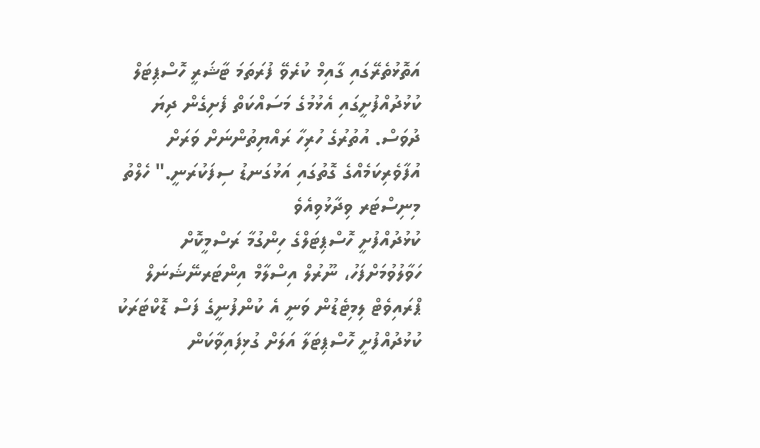އަތޮޅުތެރޭގައި ގާއިމް ކުރެވޭ ފުރަތަމަ ޓާޝަރީ ހޮސްޕިޓަލް ކުޅުދުއްފުށީގައި އެޅުމުގެ މަސައްކަތް ފެށިގެން ދިޔަ ދުވަސް. އުތުރުގެ ހުރިހާ ރައްޔިތުންނަށް ވަރަށް އުފާވެރިކަމެއްގެ ގޮތުގައި އަޅުގަނޑު ސިފަކުރަނީ." ހެލްތު މިނިސްޓަރ ވިދާޅުވިއެވެ
ކުޅުދުއްފުށީ ހޮސްޕިޓަލްގެ ހިންގުމާ ރަސްމީކޮށް ހަވާލުވުމަށްފަހު، ނޫރުލް އިސްލާމް އިންޓަރނޭޝަނަލް ޕްރައިވެޓް ލިމިޓެޑުން ވަނީ އެ ކުންފުނީގެ ފަސް ޑޮކްޓަރަކު ކުޅުދުއްފުށީ ހޮސްޕިޓަލާ އަލަށް ގުޅިފައިވާކަން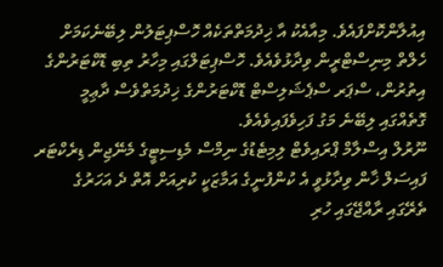އިއުލާންކޮށްފައެވެ. މިއާއެކު އާ ޚިދުމަތްތަކެއް ހޮސްޕިޓަލުން ލިބޭނެކަމަށް ހެލްތް މިނިސްޓްރީން ވިދާޅުވެއެވެ. ހޮސްޕިޓަލްގައި މިހާރު ތިބި ޑޮކްޓަރުންގެ އިތުރުން، ސްޕަރ ސްޕެޝަލިސްޓް ޑޮކްޓަރުންގެ ޚިދުމަތްވެސް ދާޢިމީ ގޮތެއްގައި ލިބޭނެ މަގު ފަހިވެފައިވެއެވެ.
ނޫރުލް އިސްލާމް ޕްރައިވެޓް ލިމިޓެޑުގެ ނިމްސް މެޑިސިޓީގެ މެނޭޖިން ޑިރެކްޓަރ ފައިސަލް ޚާން ވިދާޅުވީ އެ ކުންފުނީގެ އަމާޒަކީ ކުރިއަށް އޮތް ދެ އަހަރުގެ ތެރޭގައި ރާއްޖޭގައި ހުރި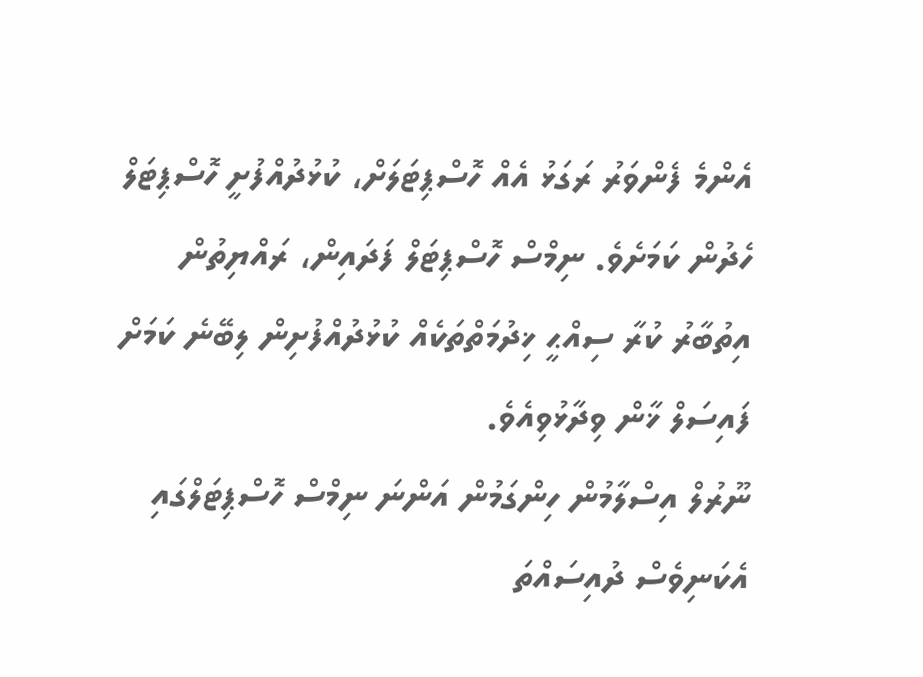އެންމެ ފެންވަރު ރަގަޅު އެއް ހޮސްޕިޓަލަށް، ކުޅުދުއްފުށީ ހޮސްޕިޓަލް ހެދުން ކަމަށެވެ. ނިމްސް ހޮސްޕިޓަލް ފަދައިން، ރައްޔިތުން އިތުބާރު ކުރާ ސިއްޙީ ޚިދުމަތްތަކެއް ކުޅުދުއްފުށިން ލިބޭނެ ކަމަށް ފައިސަލް ޚާން ވިދާޅުވިއެވެ.
ނޫރުލް އިސްލާމުން ހިންގަމުން އަންނަ ނިމްސް ހޮސްޕިޓަލްގައި އެކަނިވެސް ދުއިސައްތަ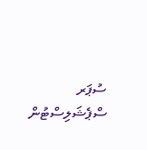ސުޕަރ ސްޕެޝަލިސްޓުން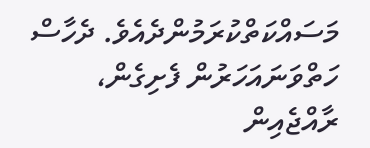މަސައްކަތްކުރަމުންދެއެވެ. ދެހާސް ހަތްވަނައަހަރުން ފެށިގެން، ރާއްޖެއިން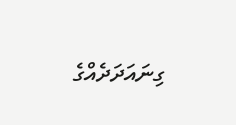ގިނައަދަދެއްގެ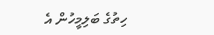ހިތުގެ ބަލިމީހުން އެ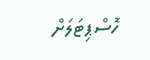ހޮސްޕިޓަލަށް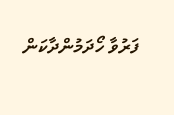ފަރުވާ ހޯދަމުންދާކަން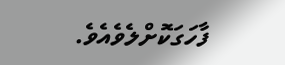ފާހަގަކޮށްލެވެއެވެ.